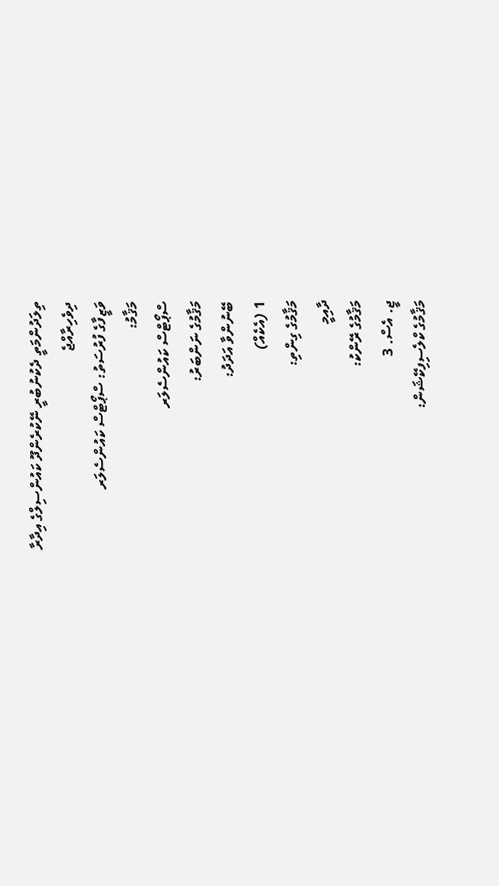ތިލަދުންމަތީ ދެކުނުބުރީ ނޭކުރެންދޫ ކައުންސިލްގެ އިދާރާ
ދިވެހިރާއްޖެ
ވަޒީފާގެ ފުރުސަތު: ސްޕޯޓްސް ކައުންސެލަރ
މަޤާމު:
ސްޕޯޓްސް ކައުންސެލަރ
މަޤާމުގެ ނަންބަރު:
ބޭނުންވާ އަދަދު:
1 (އެކެއް)
މަޤާމުގެ ގިންތި:
ދާއިމީ
މަޤާމުގެ ރޭންކު:
ޖީ. އެސް. 3
މަޤާމުގެ ކްލެސިފިކޭޝަން: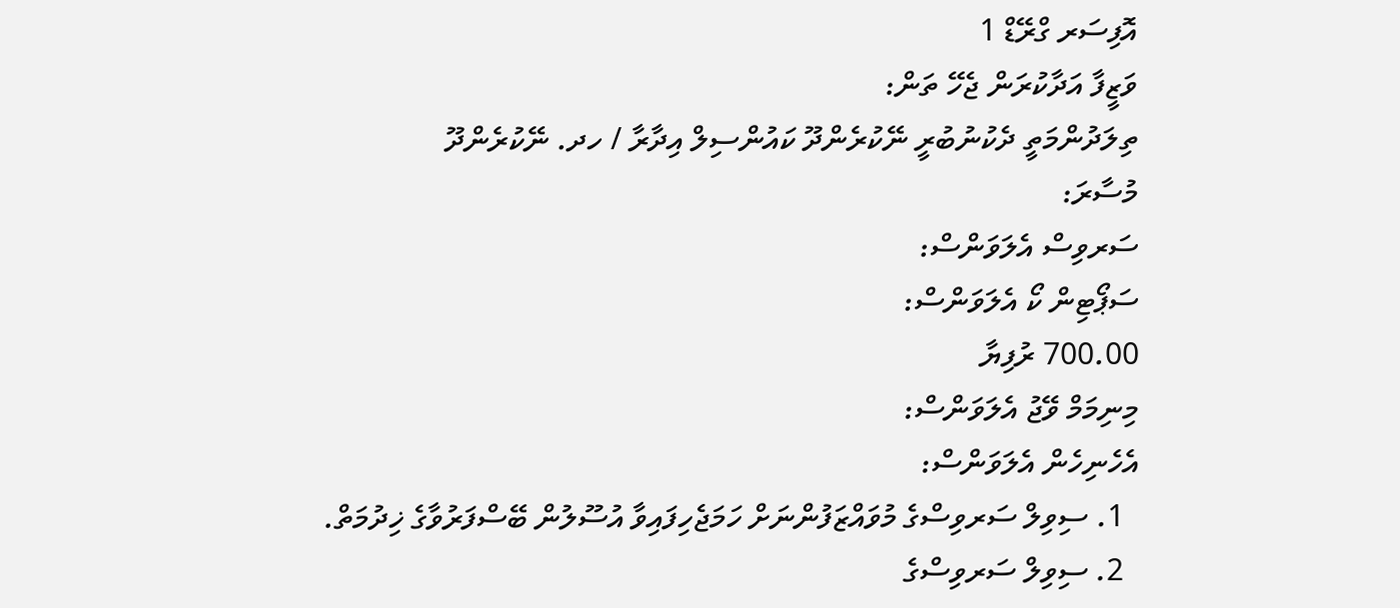އޮފިސަރ ގްރޭޑް 1
ވަޒީފާ އަދާކުރަން ޖެހޭ ތަން:
ތިލަދުންމަތީ ދެކުނުބުރީ ނޭކުރެންދޫ ކައުންސިލް އިދާރާ / ހދ. ނޭކުރެންދޫ
މުސާރަ:
ސަރވިސް އެލަވަންސް:
ސަޕޯޓިން ކޯ އެލަވަންސް:
700.00 ރުފިޔާ
މިނިމަމް ވޭޖު އެލަވަންސް:
އެހެނިހެން އެލަވަންސް:
  1. ސިވިލް ސަރވިސްގެ މުވައްޒަފުންނަށް ހަމަޖެހިފައިވާ އުސޫލުން ބޭސްފަރުވާގެ ޚިދުމަތް.
  2. ސިވިލް ސަރވިސްގެ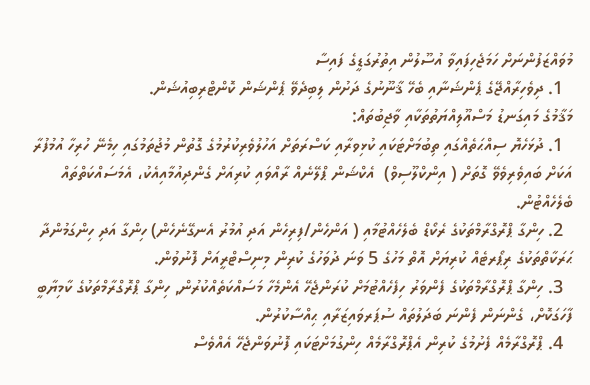މުވައްޒަފުންނަށް ހަމަޖެހިފައިވާ އުސޫލުން އިތުރުގަޑީގެ ފައިސާ
  1. ދިވެހިރާއްޖޭގެ ޕެންޝަނާއި ބެހޭ ޤާނޫނުގެ ދަށުން ލިބިދެވޭ ޕެންޝަން ކޮންޓްރިބިއުޝަން.
މަޤާމުގެ މައިގަނޑު މަސްއޫލިއްޔަތުތަކާއި ވާޖިބުތައް:
  1. ދުޅަހެޔޮ ސިއްޙަތެއްގައި ތިބުމަށްޓަކައި ކުޅިވރާއި ކަސްރަތަށް އަހުލުވެރިކުރުމުގެ ގޮތުން މުޖުތަމުގައި ހިމެނޭ ހުރިހާ އުމުފުރާ އަކަށް ބައިވެރިވެވޭ ގޮތަށް ( އިންކްލޫސިވް)  އެކްޝަން ޕްލޭނެއް ރާއްވައި ކުރިއަށް ގެންދިއުމާއިއެކު، އެމަސައްކަތްތައް ބެލެހެއްޓުން.
  2. ހިންގާ ޕްރޮގްރާމްތަކުގެ ރެކޯޑް ބެލެހެއްޓުމާއި ( އަންހެން/ފިރިހެން އަދި އުމުރު އެނގޭނެހެން) ހިންގާ އަދި ހިންގަމުންދާ ޙަރަކާތްތަކުގެ ރިޕޯރޓެއް ކުރިޔަށް އޮތް މަހުގެ 5 ވަނަ ދުވަހުގެ ކުރިން މިނިސްޓްރީއަށް ފޮނުވުން.
  3. ހިންގާ ޕްރޮގްރާމްތަކުގެ ފެންވަރު ހިފެހެއްޓުމަށް ކުރަންޖެހޭ އެންމެހާ މަސައްކަތެއްކުރުން, ހިންގާ ޕްރޮގްރާމްތަކުގެ ކާމިޔާބީ ފާހަގަކޮށް، ގެންނަން ފެންނަ ބަދަލުތައް ސުޕަރވައިޒަރާއި ޙިއްސާކުރުން.
  4. ޕްރޮގްރާމެއް ފެށުމުގެ ކުރިން އެޕްރޮގްރާމެއް ހިންގުމަށްޓަކައި ފޮނުވަންޖެހޭ އެއްވެސް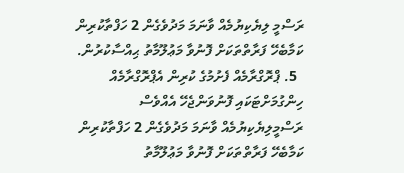ރަސްމީ ލިޔެކިޔުމެއް ވާނަމަ މަދުވެގެން 2 ހަފްތާކުރިން ކަމާބެހޭ ފަރާތްތަކަށް ފޮނުވާ މަޢުލޫމާތު ޙިއްސާކުރުން.
  5. ޕްރޮގްރާމެއް ފެށުމުގެ ކުރިން އެޕްރޮގްރާމެއް ހިންގުމަށްޓަކައި ފޮނުވަންޖެހޭ އެއްވެސް ރަސްމީލިޔެކިޔުމެއް ވާނަމަ މަދުވެގެން 2 ހަފްތާކުރިން ކަމާބެހޭ ފަރާތްތަކަށް ފޮނުވާ މަޢުލޫމާތު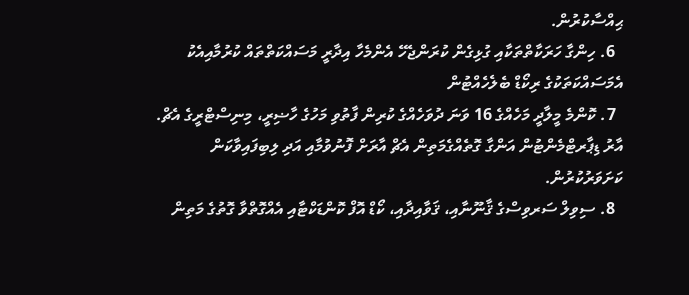ޙިއްސާކުރުން.
  6. ހިންގާ ހަރަކާތްތަކާއި ގުޅިގެން ކުރަންޖެހޭ އެންމެހާ އިދާރީ މަސައްކަތްތައް ކުރުމާއިއެކު އެމަސައްކަތަކުގެ ރިކޯޑް ބެލެހެއްޓުން
  7. ކޮންމެ މީލާދީ މަހެއްގެ 16 ވަނަ ދުވަހެއްގެ ކުރިން ފާތުވި މަހުގެ ހާޟިރީ، މިނިސްޓްރީގެ އެޗް. އާރު ޑިޕާރޓްމެންޓުން އަންގާ ގޮތެއްގެމަތިން އެޗް އާރަށް ފޮނުވުމާއި އަދި ލިބިފައިވާކަން ކަށަވަރުކުރުން.
  8. ސިވިލް ސަރވިސްގެ ޤާނޫނާއި، ޤަވާއިދާއި، ކޯޑް އޮފް ކޮންޑަކްޓާއި އެއްގޮތްވާ ގޮތުގެ މަތިން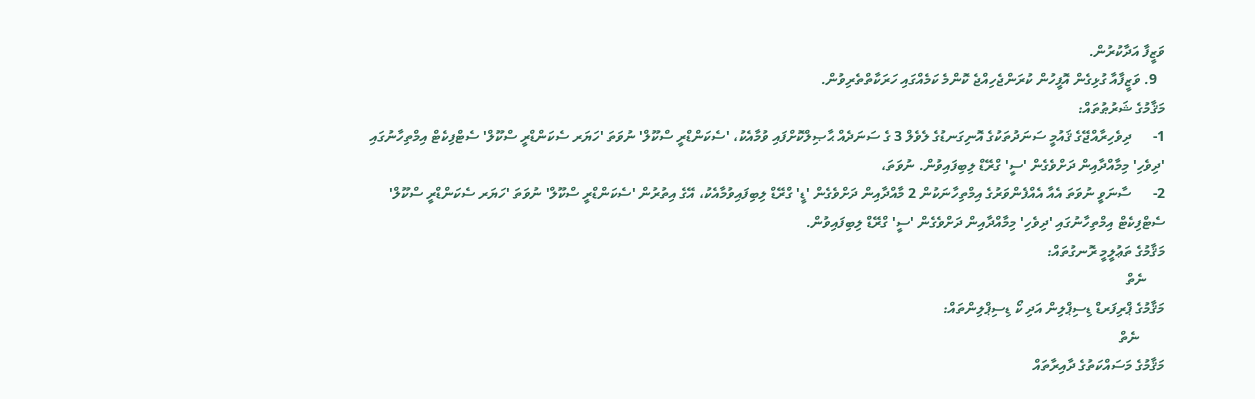ވަޒީފާ އަދާކުރުން.
  9. ވަޒީފާއާ ގުޅިގެން އޮފީހުން ކުރަންޖެހިއްޖެ ކޮންމެ ކަމެއްގައި ހަރަކާތްތެރިވުން.
މަޤާމުގެ ޝަރުޠުތައް:
1-      ދިވެހިރާއްޖޭގެ ޤައުމީ ސަނަދުތަކުގެ އޮނިގަނޑުގެ ލެވެލް 3 ގެ ސަނަދެއް ޙާޞިލްކޮށްފައި ވުމާއެކު، 'ސެކަންޑްރީ ސްކޫލް' ނުވަތަ 'ހަޔަރ ސެކަންޑްރީ ސްކޫލް' ސެޓްފިކެޓް އިމްތިހާނުގައި 'ދިވެހި' މިމާއްދާއިން ދަށްވެގެން 'ސީ' ގްރޭޑް ލިބިފައިވުން. ނުވަތަ،
2-      ސާނަވީ ނުވަތަ އެއާ އެއްފެންވަރުގެ އިމްތިހާނަކުން 2 މާއްދާއިން ދަށްވެގެން 'ޑީ' ގްރޭޑް ލިބިފައިވުމާއެކު، އޭގެ އިތުރުން 'ސެކަންޑްރީ ސްކޫލް' ނުވަތަ 'ހަޔަރ ސެކަންޑްރީ ސްކޫލް' ސެޓްފިކެޓް އިމްތިހާނުގައި 'ދިވެހި' މިމާއްދާއިން ދަށްވެގެން 'ސީ' ގްރޭޑް ލިބިފައިވުން.
މަޤާމުގެ ތަޢުލީމީ ރޮނގުތައް:
     ނެތް
މަޤާމުގެ ޕްރިފަރޑް ޑިސިޕްލިން އަދި ކޯ ޑިސިޕްލިންތައް:
       ނެތް
މަޤާމުގެ މަސައްކަތުގެ ދާއިރާތައް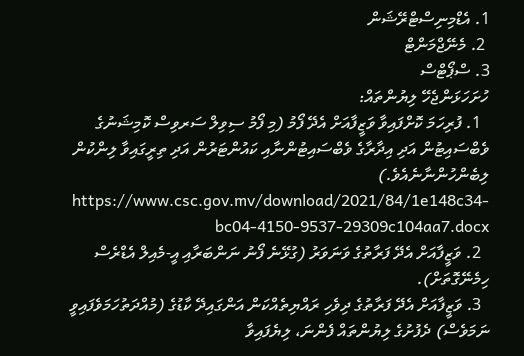1. އެޑްމިނިސްޓްރޭޝަން
 2. މެނޭޖްމަންޓް
3. ސްޕޯޓްސް
ހުށަހަޅަންޖެހޭ ލިޔުންތައް:
  1. ފުރިހަމަ ކޮށްފައިވާ ވަޒީފާއަށް އެދޭ ފޯމު (މި ފޯމު ސިވިލް ސަރވިސް ކޮމިޝަނުގެ ވެބްސައިޓުން އަދި އިދާރާގެ ވެބްސައިޓުންނާއި ކައުންޓަރުން އަދި ތިރީގައިވާ ލިންކުން ލިބެންހުންނާނެއެވެ.)  https://www.csc.gov.mv/download/2021/84/1e148c34-bc04-4150-9537-29309c104aa7.docx
  2. ވަޒީފާއަށް އެދޭ ފަރާތުގެ ވަނަވަރު (ގުޅޭނެ ފޯނު ނަންބަރާއި އީ-މެއިލް އެޑްރެސް ހިމެނޭގޮތަށް).
  3. ވަޒީފާއަށް އެދޭ ފަރާތުގެ ދިވެހި ރައްޔިތެއްކަން އަންގައިދޭ ކާޑުގެ (މުއްދަތުހަމަވެފައިވީ ނަމަވެސް) ދެފުށުގެ ލިޔުންތައް ފެންނަ، ލިޔެފައިވާ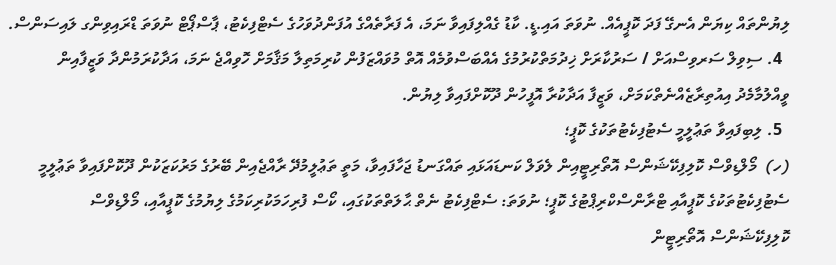ލިޔުންތައް ކިޔަން އެނގޭ ފަދަ ކޮޕީއެއް. ނުވަތަ އައި.ޑީ. ކާޑު ގެއްލިފައިވާ ނަމަ، އެ ފަރާތެއްގެ އުފަންދުވަހުގެ ސެޓްފިކެޓު، ޕާސްޕޯޓް ނުވަތަ ޑްރައިވިންގ ލައިސަންސް.
  4. ސިވިލް ސަރވިސްއަށް / ސަރުކާރަށް ޚިދުމަތްކުރުމުގެ އެއްބަސްވުމެއް އޮތް މުވައްޒަފުން ކުރިމަތިލާ މަޤާމަށް ހޮވިއްޖެ ނަމަ، އަދާކުރަމުންދާ ވަޒީފާއިން ވީއްލުމާމެދު އިއުތިރާޒެއްނެތްކަމަށް، ވަޒީފާ އަދާކުރާ އޮފީހުން ދޫކޮށްފައިވާ ލިޔުން.
  5. ލިބިފައިވާ ތަޢުލީމީ ސެޓުފިކެޓުތަކުގެ ކޮޕީ؛
(ހ)  މޯލްޑިވްސް ކޮލިފިކޭޝަންސް އޮތޯރިޓީއިން ލެވަލް ކަނޑައަޅައި ތައްގަނޑު ޖަހާފައިވާ، މަތީ ތަޢުލީމުދޭ ރާއްޖެއިން ބޭރުގެ މަރުކަޒަކުން ދޫކޮށްފައިވާ ތަޢުލީމީ ސެޓުފިކެޓުތަކުގެ ކޮޕީއާއި ޓްރާންސްކްރިޕްޓުގެ ކޮޕީ؛ ނުވަތަ: ސެޓްފިކެޓު ނެތް ޙާލަތްތަކުގައި، ކޯސް ފުރިހަމަކުރިކަމުގެ ލިޔުމުގެ ކޮޕީއާއި، މޯލްޑިވްސް ކޮލިފިކޭޝަންސް އޮތޯރިޓީން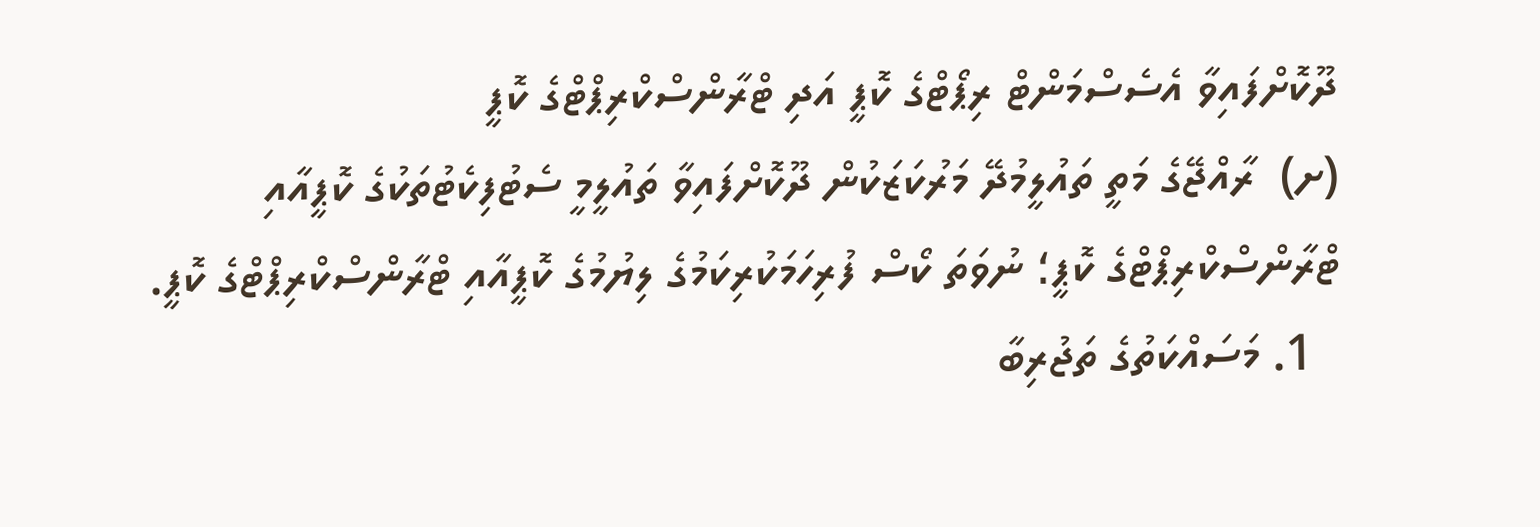ދޫކޮށްފައިވާ އެސެސްމަންޓް ރިޕޯޓްގެ ކޮޕީ އަދި ޓްރާންސްކްރިޕްޓްގެ ކޮޕީ
(ށ)  ރާއްޖޭގެ މަތީ ތައުލީމުދޭ މަރުކަޒަކުން ދޫކޮށްފައިވާ ތައުލީމީ ސެޓުފިކެޓުތަކުގެ ކޮޕީއާއި ޓްރާންސްކްރިޕްޓްގެ ކޮޕީ؛ ނުވަތަ ކޯސް ފުރިހަމަކުރިކަމުގެ ލިޔުމުގެ ކޮޕީއާއި ޓްރާންސްކްރިޕްޓްގެ ކޮޕީ.
  1. މަސައްކަތުގެ ތަޖުރިބާ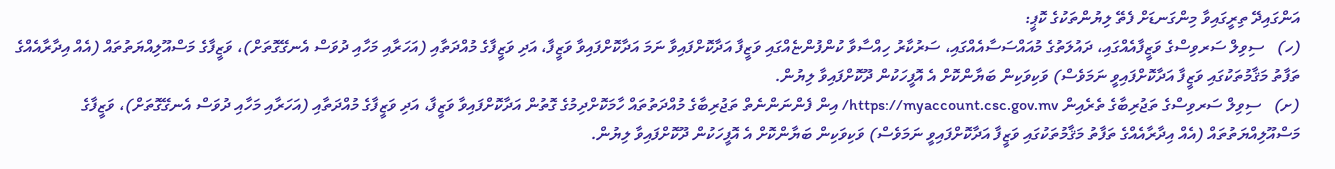އަންގައިދޭ ތިރީގައިވާ މިންގަނޑަށް ފެތޭ ލިޔުންތަކުގެ ކޮޕީ:
(ހ)   ސިވިލް ސަރވިސްގެ ވަޒީފާއެއްގައި، ދައުލަތުގެ މުއައްސަސާއެއްގައި، ސަރުކާރު ހިއްސާވާ ކުންފުންޏެއްގައި ވަޒީފާ އަދާކޮށްފައިވާ ނަމަ އަދާކޮށްފައިވާ ވަޒީފާ، އަދި ވަޒީފާގެ މުއްދަތާއި (އަހަރާއި މަހާއި ދުވަސް އެނގޭގޮތަށް)، ވަޒީފާގެ މަސްއޫލިއްޔަތުތައް (އެއް އިދާރާއެއްގެ ތަފާތު މަޤާމުތަކުގައި ވަޒީފާ އަދާކޮށްފައިވީ ނަމަވެސް) ވަކިވަކިން ބަޔާންކޮށް އެ އޮފީހަކުން ދޫކޮށްފައިވާ ލިޔުން.
(ށ)   ސިވިލް ސަރވިސްގެ ތަޖުރިބާގެ ތެރެއިން https://myaccount.csc.gov.mv/ އިން ފެންނަންނެތް ތަޖުރިބާގެ މުއްދަތުތައް ހާމަކޮށްދިމުގެ ގޮތުން އަދާކޮށްފައިވާ ވަޒީފާ، އަދި ވަޒީފާގެ މުއްދަތާއި (އަހަރާއި މަހާއި ދުވަސް އެނގޭގޮތަށް)، ވަޒީފާގެ މަސްއޫލިއްޔަތުތައް (އެއް އިދާރާއެއްގެ ތަފާތު މަޤާމުތަކުގައި ވަޒީފާ އަދާކޮށްފައިވީ ނަމަވެސް) ވަކިވަކިން ބަޔާންކޮށް އެ އޮފީހަކުން ދޫކޮށްފައިވާ ލިޔުން.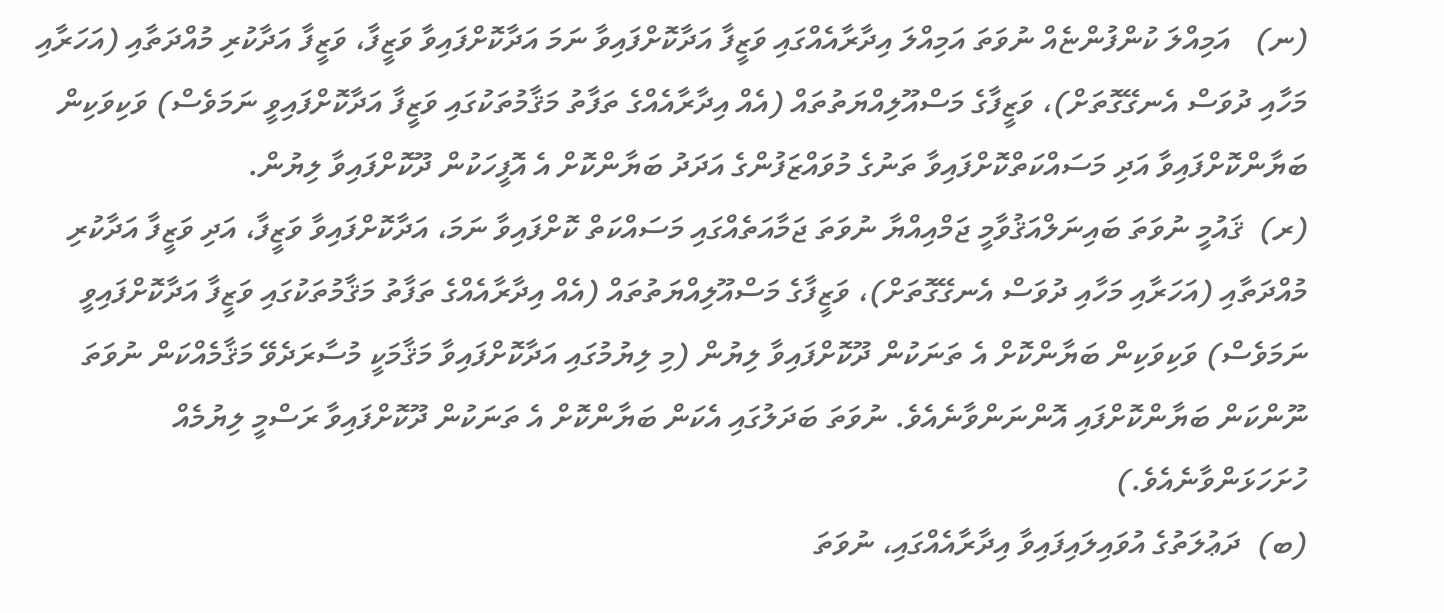(ނ)   އަމިއްލަ ކުންފުންޏެއް ނުވަތަ އަމިއްލަ އިދާރާއެއްގައި ވަޒީފާ އަދާކޮށްފައިވާ ނަމަ އަދާކޮށްފައިވާ ވަޒީފާ، ވަޒީފާ އަދާކުރި މުއްދަތާއި (އަހަރާއި މަހާއި ދުވަސް އެނގޭގޮތަށް)، ވަޒީފާގެ މަސްއޫލިއްޔަތުތައް (އެއް އިދާރާއެއްގެ ތަފާތު މަޤާމުތަކުގައި ވަޒީފާ އަދާކޮށްފައިވީ ނަމަވެސް) ވަކިވަކިން ބަޔާންކޮށްފައިވާ އަދި މަސައްކަތްކޮށްފައިވާ ތަނުގެ މުވައްޒަފުންގެ އަދަދު ބަޔާންކޮށް އެ އޮފީހަކުން ދޫކޮށްފައިވާ ލިޔުން.
(ރ)  ޤައުމީ ނުވަތަ ބައިނަލްއަޤުވާމީ ޖަމްއިއްޔާ ނުވަތަ ޖަމާއަތެއްގައި މަސައްކަތް ކޮށްފައިވާ ނަމަ، އަދާކޮށްފައިވާ ވަޒީފާ، އަދި ވަޒީފާ އަދާކުރި މުއްދަތާއި (އަހަރާއި މަހާއި ދުވަސް އެނގޭގޮތަށް)، ވަޒީފާގެ މަސްއޫލިއްޔަތުތައް (އެއް އިދާރާއެއްގެ ތަފާތު މަޤާމުތަކުގައި ވަޒީފާ އަދާކޮށްފައިވީ ނަމަވެސް) ވަކިވަކިން ބަޔާންކޮށް އެ ތަނަކުން ދޫކޮށްފައިވާ ލިޔުން (މި ލިޔުމުގައި އަދާކޮށްފައިވާ މަޤާމަކީ މުސާރަދެވޭ މަޤާމެއްކަން ނުވަތަ ނޫންކަން ބަޔާންކޮށްފައި އޮންނަންވާނެއެވެ. ނުވަތަ ބަދަލުގައި އެކަން ބަޔާންކޮށް އެ ތަނަކުން ދޫކޮށްފައިވާ ރަސްމީ ލިޔުމެއް ހުށަހަޅަންވާނެއެވެ.)
(ބ)  ދަޢުލަތުގެ އުވައިލައިފައިވާ އިދާރާއެއްގައި، ނުވަތަ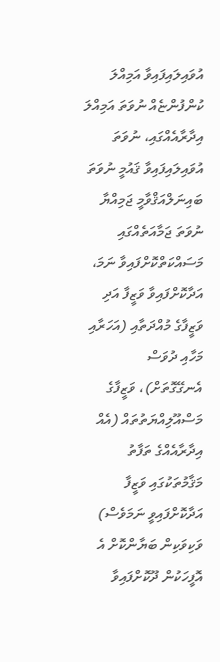އުވައިލައިފައިވާ އަމިއްލަ ކުންފުންޏެއް ނުވަތަ އަމިއްލަ އިދާރާއެއްގައި، ނުވަތަ އުވައިލައިފައިވާ ޤައުމީ ނުވަތަ ބައިނަލްއަޤްވާމީ ޖަމިއްޔާ ނުވަތަ ޖަމާއަތެއްގައި މަސައްކަތްކޮށްފައިވާ ނަމަ، އަދާކޮށްފައިވާ ވަޒީފާ އަދި ވަޒީފާގެ މުއްދަތާއި (އަހަރާއި މަހާއި ދުވަސް އެނގޭގޮތަށް)، ވަޒީފާގެ މަސްއޫލިއްޔަތުތައް (އެއް އިދާރާއެއްގެ ތަފާތު މަޤާމުތަކުގައި ވަޒީފާ އަދާކޮށްފައިވީ ނަމަވެސް) ވަކިވަކިން ބަޔާންކޮށް އެ އޮފީހަކުން ދޫކޮށްފައިވާ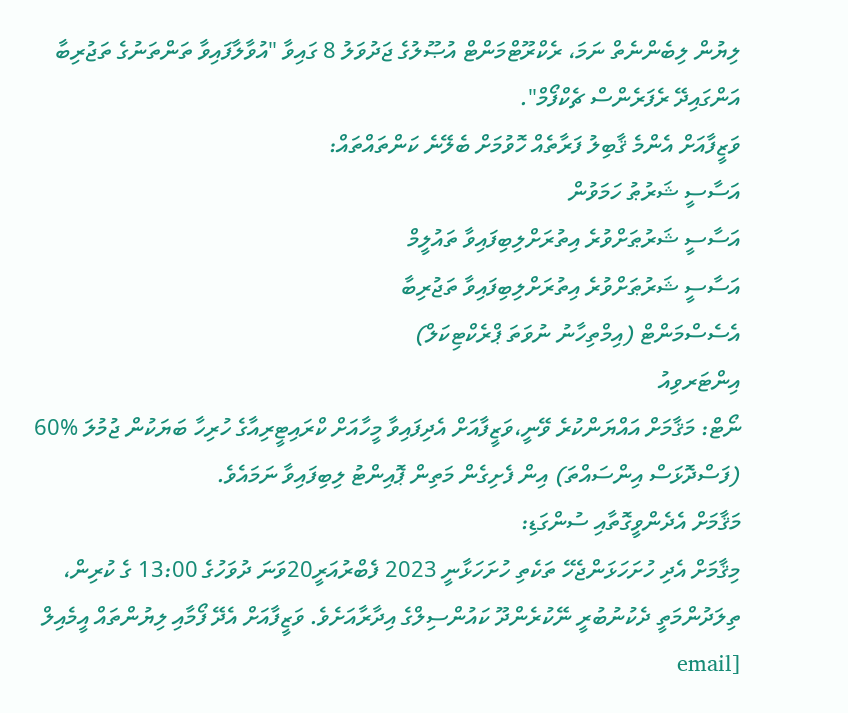ލިޔުން ލިބެންނެތް ނަމަ، ރެކްރޫޓްމަންޓް އުޞޫލުގެ ޖަދުވަލު 8 ގައިވާ "އުވާލާފައިވާ ތަންތަނުގެ ތަޖުރިބާ އަންގައިދޭ ރެފަރެންސް ޗެކްފޯމް".
ވަޒީފާއަށް އެންމެ ޤާބިލު ފަރާތެއް ހޮވުމަށް ބެލޭނެ ކަންތައްތައް:
އަސާސީ ޝަރުޠު ހަމަވުން
އަސާސީ ޝަރުޠަށްވުރެ އިތުރަށްލިބިފައިވާ ތައުލީމް
އަސާސީ ޝަރުޠަށްވުރެ އިތުރަށްލިބިފައިވާ ތަޖުރިބާ
އެސެސްމަންޓް (އިމްތިހާނު ނުވަތަ ޕްރެކްޓިކަލް)
އިންޓަރވިއު
ނޯޓް: މަޤާމަށް އައްޔަންކުރެ ވޭނީ،ވަޒީފާއަށް އެދިފައިވާ މީހާއަށް ކްރައިޓީރިއާގެ ހުރިހާ ބަޔަކުން ޖުމުލަ %60 (ފަސްދޮޅަސް އިންސައްތަ) އިން ފެށިގެން މަތިން ޕޮއިންޓު ލިބިފައިވާ ނަމައެވެ.
މަޤާމަށް އެދެންވީގޮތާއި ސުންގަޑި:
މިޤާމަށް އެދި ހުށަހަޅަންޖެހޭ ތަކެތި ހުށަހަޅާނީ 2023 ފެބްރުއަރީ20ވަނަ ދުވަހުގެ 13:00 ގެ ކުރިން، ތިލަދުންމަތީ ދެކުނުބުރީ ނޭކުރެންދޫ ކައުންސިލްގެ އިދާރާއަށެވެ. ވަޒީފާއަށް އެދޭ ފޯމާއި ލިޔުންތައް އީމެއިލް [email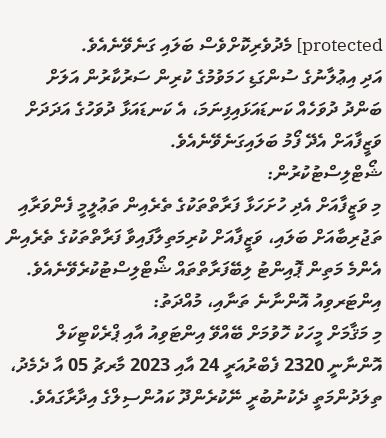protected] މެދުވެރިކޮށްވެސް ބަލައި ގަނެވޭނެއެވެ.
އަދި އިޢުލާނުގެ ސުންގަޑި ހަމަވުމުގެ ކުރިން ސަރުކާރުން އަލަށް ބަންދު ދުވަހެއް ކަނޑައަޅައިފިނަމަ، އެ ކަނޑައަޅާ ދުވަހުގެ އަދަދަށް ވަޒީފާއަށް އެދޭ ފޯމު ބަލައިގަނެވޭނެއެވެ.
ޝޯޓްލިސްޓުކުރުން:
މި ވަޒީފާއަށް އެދި ހުށަހަޅާ ފަރާތްތަކުގެ ތެރެއިން ތަޢުލީމީ ފެންވަރާއި ތަޖުރިބާއަށް ބަލައި، ވަޒީފާއަށް ކުރިމަތިލާފައިވާ ފަރާތްތަކުގެ ތެރެއިން އެންމެ މަތިން ޕޮއިންޓު ލިބޭފަރާތްތައް ޝޯޓްލިސްޓުކުރެވޭނެއެވެ.
އިންޓަރވިއު އޮންނާނެ ތަނާއި، މުއްދަތު:
މި މަޤާމަށް މީހަކު ހޮވުމަށް ބޭއްވޭ އިންޓަވިއު އާއި ޕްރެކްޓިކަލް އޮންނާނީ 2320 ފެބްރުއަރީ 24 އާއި 2023 މާރޗު 05 އާ ދެމެދު، ތިލަދުންމަތީ ދެކުނުބުރީ ނޭކުރެންދޫ ކައުންސިލްގެ އިދާރާގައެވެ.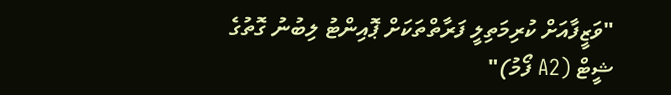"ވަޒީފާއަށް ކުރިމަތިލީ ފަރާތްތަކަށް ޕޮއިންޓު ލިބުނު ގޮތުގެ ޝީޓް (A2 ފޯމު)"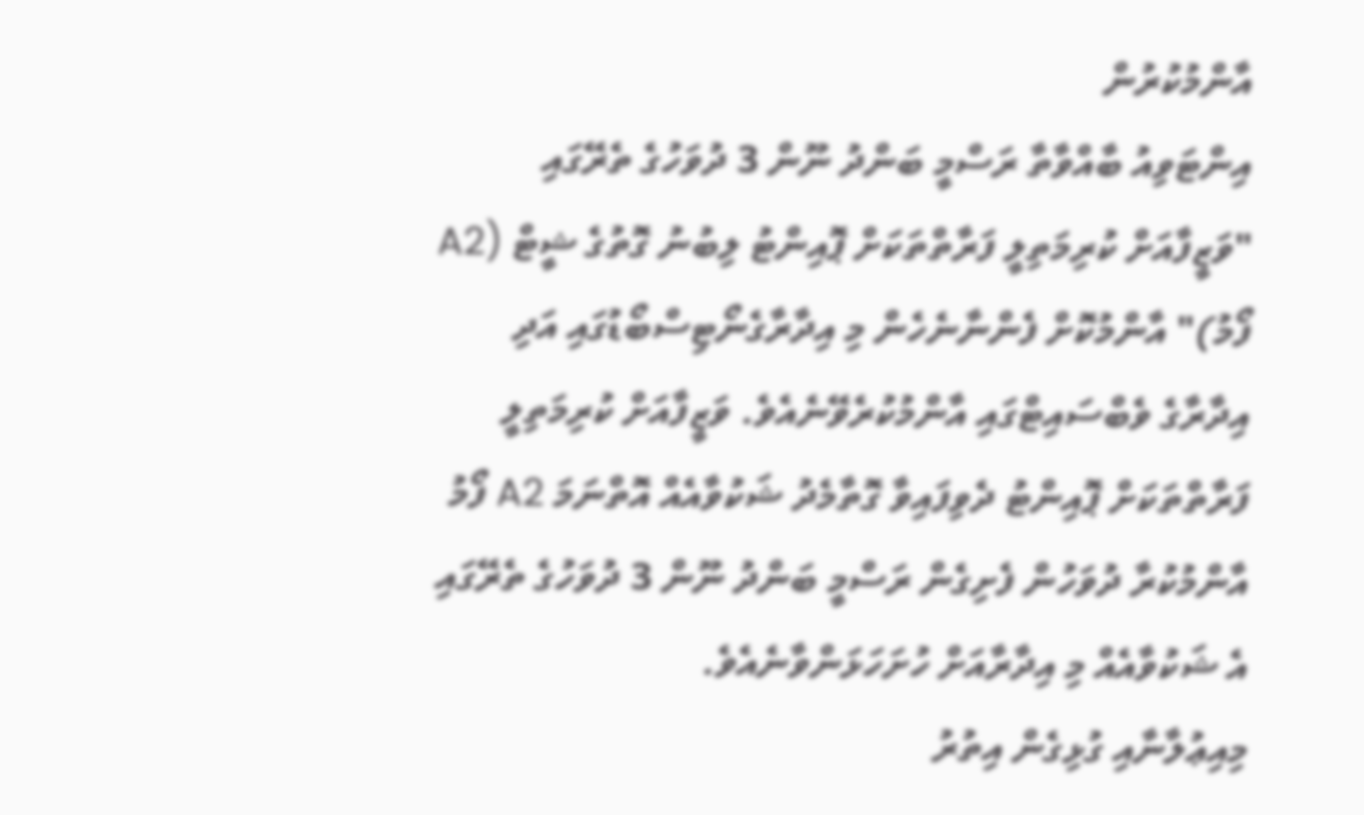އާންމުކުރުން
އިންޓަވިއު ބާއްވާތާ ރަސްމީ ބަންދު ނޫން 3 ދުވަހުގެ ތެރޭގައި "ވަޒީފާއަށް ކުރިމަތިލީ ފަރާތްތަކަށް ޕޮއިންޓު ލިބުނު ގޮތުގެ ޝީޓް (A2 ފޯމު)" އާންމުކޮށް ފެންނާނެހެން މި އިދާރާގެނޯޓިސްބޯޑުގައި އަދި އިދާރާގެ ވެބްސައިޓްގައި އާންމުކުރެވޭނެއެވެ. ވަޒީފާއަށް ކުރިމަތިލީ ފަރާތްތަކަށް ޕޮއިންޓު ދެވިފައިވާ ގޮތާމެދު ޝަކުވާއެއް އޮތްނަމަ A2 ފޯމު އާންމުކުރާ ދުވަހުން ފެށިގެން ރަސްމީ ބަންދު ނޫން 3 ދުވަހުގެ ތެރޭގައި އެ ޝަކުވާއެއް މި އިދާރާއަށް ހުށަހަޅަންވާނެއެވެ.
މިއިޢުލާނާއި ގުޅިގެން އިތުރު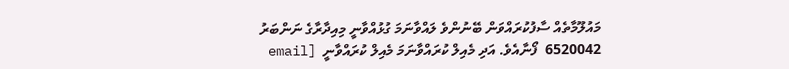މައުލޫމާތެއް ސާފުކުރައްވަން ބޭނުންވެ ލައްވާނަމަ ގުޅުއްވާނީ މިއިދާރާގެ ނަންބަރު  6520042  ފޯނާއެވެ. އަދި މެއިލް ކުރައްވާނަމަ މެއިލް ކުރައްވާނީ  [email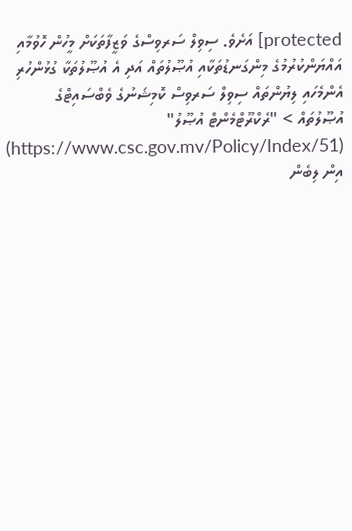protected] އަށެވެ. ސިވިލް ސަރވިސްގެ ވަޒީފާތަކަށް މީހުން ހޮވުމާއި އައްޔަންކުރުމުގެ މިންގަނޑުތަކާއި އުޞޫލުތައް އަދި އެ އުޞޫލުތަކާ ގުޅުންހުރި އެންމެހައި ލިޔުންތައް ސިވިލް ސަރވިސް ކޮމިޝަނުގެ ވެބްސައިޓްގެ އުޞޫލުތައް > "ރެކްރޫޓްމެންޓް އުޞޫލު" (https://www.csc.gov.mv/Policy/Index/51) އިން ލިބެން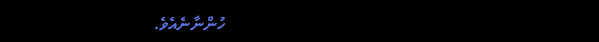ހުންނާނެއެވެ.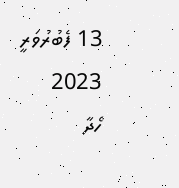13 ފެބުރުވަރީ 2023
ހޯދާ